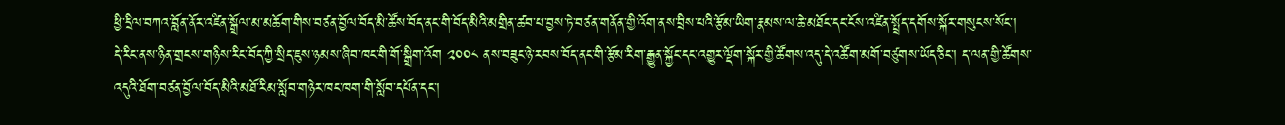ཕྱི་དྲིལ་བཀའ་བློན་ནོར་འཛིན་སྒྲོལ་མ་མཆོག་གིས་བཙན་བྱོལ་བོད་མི་ཚོས་བོད་ནང་གི་བོད་མིའི་མགྲིན་ཚབ་པ་བྱས་ཏེ་བཙན་གནོན་གྱི་འོག་ནས་བྲིས་པའི་རྩོམ་ཡིག་རྣམས་ལ་ཆེ་མཐོང་དང་ངོས་འཛིན་སྤྲོད་དགོས་སྐོར་གསུངས་སོང་།
དེ་རིང་ནས་ཉིན་གྲངས་གཉིས་རིང་བོད་ཀྱི་སྲིད་ཇུས་ཉམས་ཞིབ་ཁང་གི་གོ་སྒྲིག་འོག ༢༠༠༨ ནས་བཟུང་ཉེ་རབས་བོད་ནང་གི་རྩོམ་རིག་རྒྱུན་སྐྱོང་དང་འགྱུར་ལྡོག་སྐོར་གྱི་ཚོགས་འདུ་དེ་འཚོག་མགོ་བཙུགས་ཡོད་ཅིང་། ད་ལན་གྱི་ཚོགས་འདུའི་ཐོག་བཙན་བྱོལ་བོད་མིའི་མཐོ་རིམ་སློབ་གཉེར་ཁང་ཁག་གི་སློབ་དཔོན་དང་།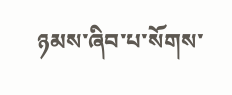ཉམས་ཞིབ་པ་སོགས་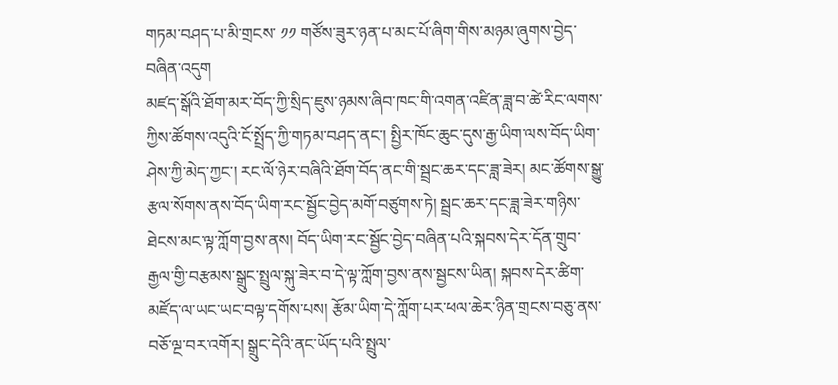གཏམ་བཤད་པ་མི་གྲངས་ ༡༡ གཙོས་ཟུར་ཉན་པ་མང་པོ་ཞིག་གིས་མཉམ་ཞུགས་བྱེད་བཞིན་འདུག
མཛད་སྒོའི་ཐོག་མར་བོད་ཀྱི་སྲིད་ཇུས་ཉམས་ཞིབ་ཁང་གི་འགན་འཛིན་ཟླ་བ་ཚེ་རིང་ལགས་ཀྱིས་ཚོགས་འདུའི་ངོ་སྤྲོད་ཀྱི་གཏམ་བཤད་ནང་། སྤྱིར་ཁོང་ཆུང་དུས་རྒྱ་ཡིག་ལས་བོད་ཡིག་ཤེས་ཀྱི་མེད་ཀྱང་། རང་ལོ་ཉེར་བཞིའི་ཐོག་བོད་ནང་གི་སྦྲང་ཆར་དང་ཟླ་ཟེར། མང་ཚོགས་སྒྱུ་རྩལ་སོགས་ནས་བོད་ཡིག་རང་སྦྱོང་བྱེད་མགོ་བཙུགས་ཏེ། སྦྲང་ཆར་དང་ཟླ་ཟེར་གཉིས་ཐེངས་མང་ལྟ་ཀློག་བྱས་ནས། བོད་ཡིག་རང་སྦྱོང་བྱེད་བཞིན་པའི་སྐབས་དེར་དོན་གྲུབ་རྒྱལ་གྱི་བརྩམས་སྒྲུང་སྤྲུལ་སྐུ་ཟེར་བ་དེ་ལྟ་ཀློག་བྱས་ནས་སྦྱངས་ཡིན། སྐབས་དེར་ཚིག་མཛོད་ལ་ཡང་ཡང་བལྟ་དགོས་པས། རྩོམ་ཡིག་དེ་ཀློག་པར་ཕལ་ཆེར་ཉིན་གྲངས་བཅུ་ནས་བཅོ་ལྔ་བར་འགོར། སྒྲུང་དེའི་ནང་ཡོད་པའི་སྤྲུལ་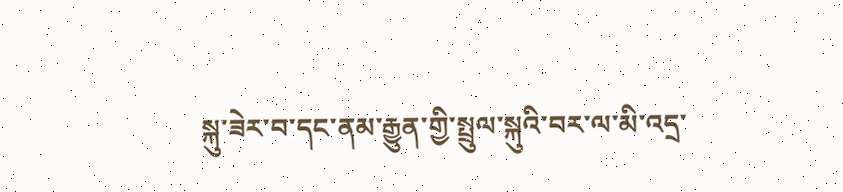སྐུ་ཟེར་བ་དང་ནམ་རྒྱུན་གྱི་སྤྲུལ་སྐུའི་བར་ལ་མི་འདྲ་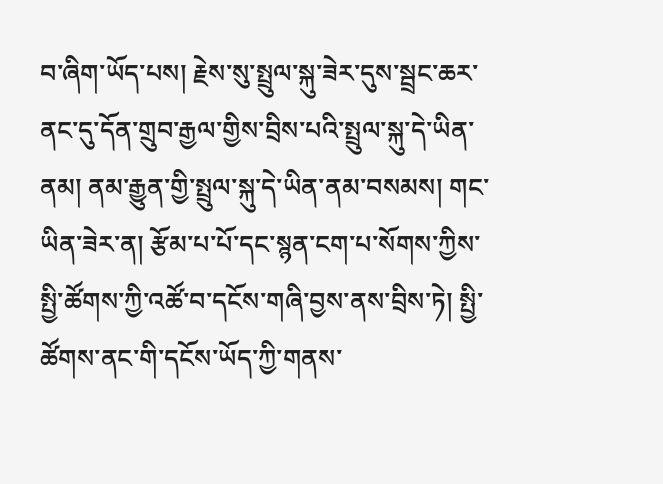བ་ཞིག་ཡོད་པས། རྗེས་སུ་སྤྲུལ་སྐུ་ཟེར་དུས་སྦྲང་ཆར་ནང་དུ་དོན་གྲུབ་རྒྱལ་གྱིས་བྲིས་པའི་སྤྲུལ་སྐུ་དེ་ཡིན་ནམ། ནམ་རྒྱུན་གྱི་སྤྲུལ་སྐུ་དེ་ཡིན་ནམ་བསམས། གང་ཡིན་ཟེར་ན། རྩོམ་པ་པོ་དང་སྙན་ངག་པ་སོགས་ཀྱིས་སྤྱི་ཚོགས་ཀྱི་འཚོ་བ་དངོས་གཞི་བྱས་ནས་བྲིས་ཏེ། སྤྱི་ཚོགས་ནང་གི་དངོས་ཡོད་ཀྱི་གནས་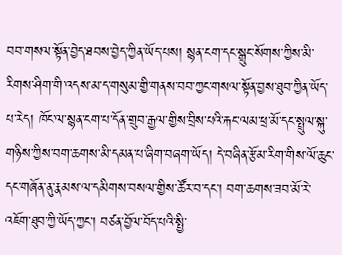བབ་གསལ་སྟོན་བྱེད་ཐབས་བྱེད་ཀྱིན་ཡོད་པས། སྙན་ངག་དང་སྒྲུང་སོགས་ཀྱིས་མི་རིགས་ཤིག་གི་འདས་མ་ད་གསུམ་གྱི་གནས་བབ་ཀྱང་གསལ་སྟོན་བྱས་ཐུབ་ཀྱིན་ཡོད་པ་རེད། ཁོང་ལ་སྙན་ངག་པ་དོན་གྲུབ་རྒྱལ་གྱིས་བྲིས་པའི་རྐང་ལམ་ཕྲ་མོ་དང་སྤྲུལ་སྐུ་གཉིས་ཀྱིས་བག་ཆགས་མི་དམན་པ་ཞིག་བཞག་ཡོད། དེ་བཞིན་རྩོམ་རིག་གིས་ལོ་ཆུང་དང་གཞོན་ནུ་རྣམས་ལ་དམིགས་བསལ་གྱིས་ཚོར་བ་དང་། བག་ཆགས་ཟབ་མོ་རེ་འཇོག་ཐུབ་ཀྱི་ཡོད་ཀྱང་། བཙན་བྱོལ་བོད་པའི་སྤྱི་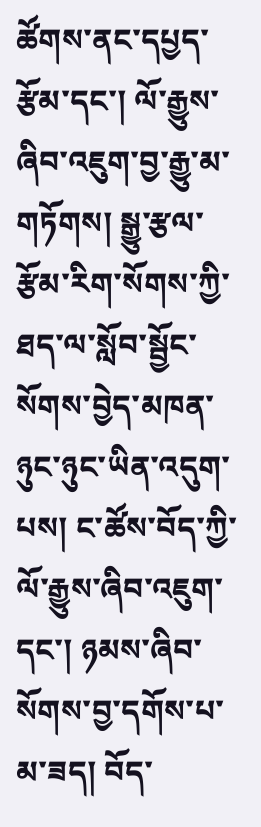ཚོགས་ནང་དཔྱད་རྩོམ་དང་། ལོ་རྒྱུས་ཞིབ་འཇུག་བྱ་རྒྱུ་མ་གཏོགས། སྒྱུ་རྩལ་རྩོམ་རིག་སོགས་ཀྱི་ཐད་ལ་སློབ་སྦྱོང་སོགས་བྱེད་མཁན་ཉུང་ཉུང་ཡིན་འདུག་པས། ང་ཚོས་བོད་ཀྱི་ལོ་རྒྱུས་ཞིབ་འཇུག་དང་། ཉམས་ཞིབ་སོགས་བྱ་དགོས་པ་མ་ཟད། བོད་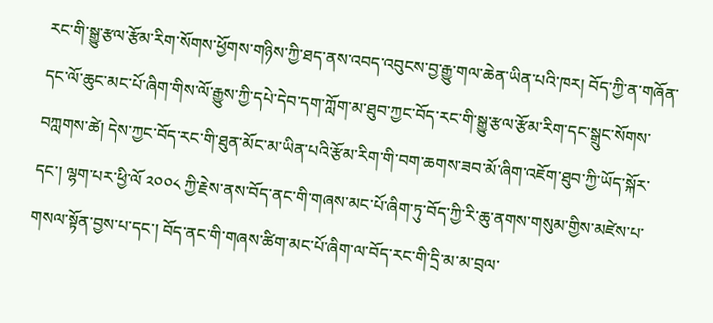རང་གི་སྒྱུ་རྩལ་རྩོམ་རིག་སོགས་ཕྱོགས་གཉིས་ཀྱི་ཐད་ནས་འབད་འབུངས་བྱ་རྒྱུ་གལ་ཆེན་ཡིན་པའི་ཁར། བོད་ཀྱི་ན་གཞོན་དང་ལོ་ཆུང་མང་པོ་ཞིག་གིས་ལོ་རྒྱུས་ཀྱི་དཔེ་དེབ་དག་ཀློག་མ་ཐུབ་ཀྱང་བོད་རང་གི་སྒྱུ་རྩལ་རྩོམ་རིག་དང་སྒྲུང་སོགས་བཀླགས་ཚེ། དེས་ཀྱང་བོད་རང་གི་ཐུན་མོང་མ་ཡིན་པའི་རྩོམ་རིག་གི་བག་ཆགས་ཟབ་མོ་ཞིག་འཇོག་ཐུབ་ཀྱི་ཡོད་སྐོར་དང་། ལྷག་པར་ཕྱི་ལོ ༢༠༠༨ ཀྱི་རྗེས་ནས་བོད་ནང་གི་གཞས་མང་པོ་ཞིག་ཏུ་བོད་ཀྱི་རི་ཆུ་ནགས་གསུམ་གྱིས་མཛེས་པ་གསལ་སྟོན་བྱས་པ་དང་། བོད་ནང་གི་གཞས་ཚིག་མང་པོ་ཞིག་ལ་བོད་རང་གི་དྲི་མ་མ་བྲལ་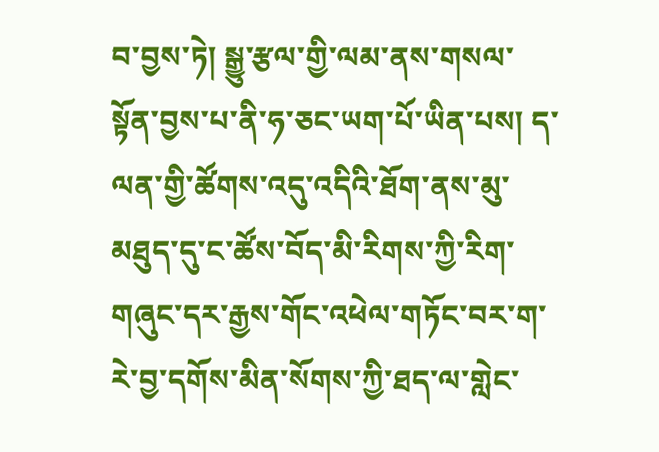བ་བྱས་ཏེ། སྒྱུ་རྩལ་གྱི་ལམ་ནས་གསལ་སྟོན་བྱས་པ་ནི་ཧ་ཅང་ཡག་པོ་ཡིན་པས། ད་ལན་གྱི་ཚོགས་འདུ་འདིའི་ཐོག་ནས་མུ་མཐུད་དུ་ང་ཚོས་བོད་མི་རིགས་ཀྱི་རིག་གཞུང་དར་རྒྱས་གོང་འཕེལ་གཏོང་བར་ག་རེ་བྱ་དགོས་མིན་སོགས་ཀྱི་ཐད་ལ་གླེང་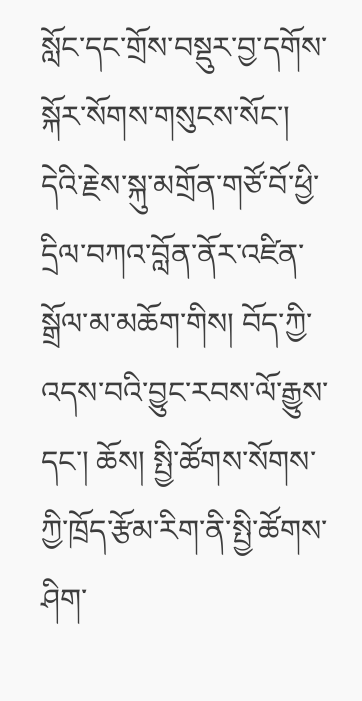སློང་དང་གྲོས་བསྡུར་བྱ་དགོས་སྐོར་སོགས་གསུངས་སོང་།
དེའི་རྗེས་སྐུ་མགྲོན་གཙོ་བོ་ཕྱི་དྲིལ་བཀའ་བློན་ནོར་འཛིན་སྒྲོལ་མ་མཆོག་གིས། བོད་ཀྱི་འདས་བའི་བྱུང་རབས་ལོ་རྒྱུས་དང་། ཆོས། སྤྱི་ཚོགས་སོགས་ཀྱི་ཁྲོད་རྩོམ་རིག་ནི་སྤྱི་ཚོགས་ཤིག་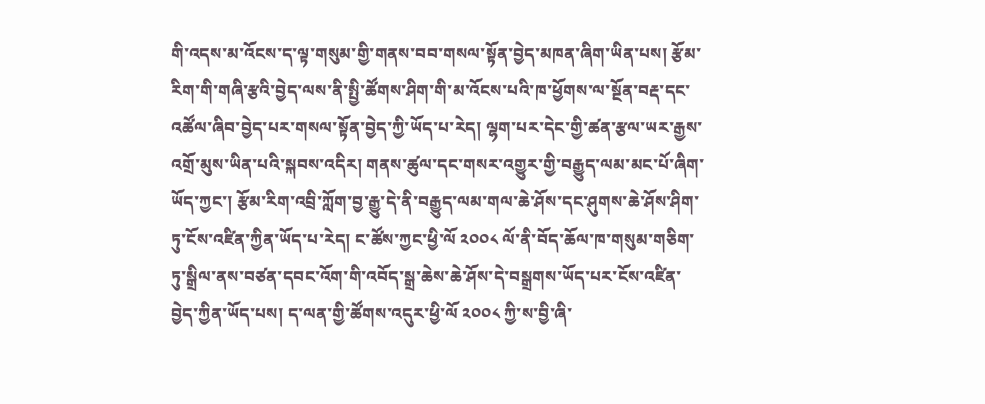གི་འདས་མ་འོངས་ད་ལྟ་གསུམ་གྱི་གནས་བབ་གསལ་སྟོན་བྱེད་མཁན་ཞིག་ཡིན་པས། རྩོམ་རིག་གི་གཞི་རྩའི་བྱེད་ལས་ནི་སྤྱི་ཚོགས་ཤིག་གི་མ་འོངས་པའི་ཁ་ཕྱོགས་ལ་སྔོན་བརྡ་དང་འཚོལ་ཞིབ་བྱེད་པར་གསལ་སྟོན་བྱེད་ཀྱི་ཡོད་པ་རེད། ལྷག་པར་དེང་གྱི་ཚན་རྩལ་ཡར་རྒྱས་འགྲོ་མུས་ཡིན་པའི་སྐབས་འདིར། གནས་ཚུལ་དང་གསར་འགྱུར་གྱི་བརྒྱུད་ལམ་མང་པོ་ཞིག་ཡོད་ཀྱང་། རྩོམ་རིག་འབྲི་ཀློག་བྱ་རྒྱུ་དེ་ནི་བརྒྱུད་ལམ་གལ་ཆེ་ཤོས་དང་ཤུགས་ཆེ་ཤོས་ཤིག་ཏུ་ངོས་འཛིན་ཀྱིན་ཡོད་པ་རེད། ང་ཚོས་ཀྱང་ཕྱི་ལོ ༢༠༠༨ ལོ་ནི་བོད་ཆོལ་ཁ་གསུམ་གཅིག་ཏུ་སྒྲིལ་ནས་བཙན་དབང་འོག་གི་འབོད་སྒྲ་ཆེས་ཆེ་ཤོས་དེ་བསྒྲགས་ཡོད་པར་ངོས་འཛིན་བྱེད་ཀྱིན་ཡོད་པས། ད་ལན་གྱི་ཚོགས་འདུར་ཕྱི་ལོ ༢༠༠༨ ཀྱི་ས་བྱི་ཞི་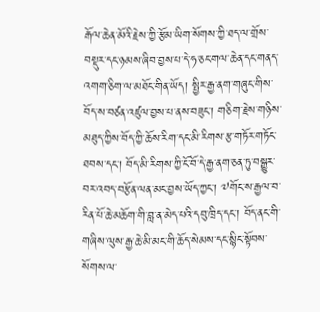རྒོལ་ཆེན་མོའི་རྗེས་ཀྱི་རྩོམ་ཡིག་སོགས་ཀྱི་ཐད་ལ་གྲོས་བསྡུར་དང་ཉམས་ཞིབ་བྱས་པ་དེ་ཧ་ཅང་གལ་ཆེན་དང་གནད་འགག་ཅིག་ལ་མཐོང་གིན་ཡོད། སྤྱིར་རྒྱ་ནག་གཞུང་གིས་བོད་ས་བཙན་འཛུལ་བྱས་པ་ནས་བཟུང་། གཅིག་རྗེས་གཉིས་མཐུད་ཀྱིས་བོད་ཀྱི་ཆོས་རིག་དང་མི་རིགས་རྩ་གཏོར་གཏོང་ཐབས་དང་། བོད་མི་རིགས་ཀྱི་ངོ་བོ་དེ་རྒྱ་ནག་ཅན་ཏུ་བསྒྱུར་བར་འབད་བརྩོན་ལན་མང་བྱས་ཡོད་ཀྱང་། ༧གོང་ས་རྒྱལ་བ་རིན་པོ་ཆེ་མཆོག་གི་བླ་ན་མེད་པའི་དབུ་ཁྲིད་དང་། བོད་ནང་གི་གཞིས་ལུས་རྒྱ་ཆེ་མི་མང་གི་ཆོད་སེམས་དང་སྙིང་སྟོབས་སོགས་ལ་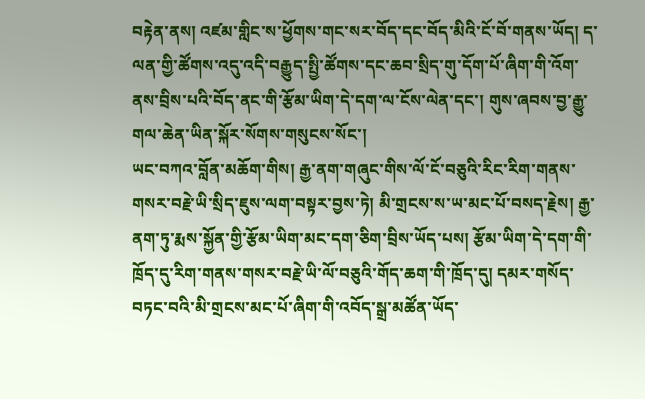བརྟེན་ནས། འཛམ་གླིང་ས་ཕྱོགས་གང་སར་བོད་དང་བོད་མིའི་ངོ་བོ་གནས་ཡོད། ད་ལན་གྱི་ཚོགས་འདུ་འདི་བརྒྱུད་སྤྱི་ཚོགས་དང་ཆབ་སྲིད་གུ་དོག་པོ་ཞིག་གི་འོག་ནས་བྲིས་པའི་བོད་ནང་གི་རྩོམ་ཡིག་དེ་དག་ལ་ངོས་ལེན་དང་། གུས་ཞབས་བྱ་རྒྱུ་གལ་ཆེན་ཡིན་སྐོར་སོགས་གསུངས་སོང་།
ཡང་བཀའ་བློན་མཆོག་གིས། རྒྱ་ནག་གཞུང་གིས་ལོ་ངོ་བཅུའི་རིང་རིག་གནས་གསར་བརྗེ་ཡི་སྲིད་ཇུས་ལག་བསྟར་བྱས་ཏེ། མི་གྲངས་ས་ཡ་མང་པོ་བསད་རྗེས། རྒྱ་ནག་ཏུ་རྨས་སྐྱོན་གྱི་རྩོམ་ཡིག་མང་དག་ཅིག་བྲིས་ཡོད་པས། རྩོམ་ཡིག་དེ་དག་གི་ཁྲོད་དུ་རིག་གནས་གསར་བརྗེ་ཡི་ལོ་བཅུའི་གོད་ཆག་གི་ཁྲོད་དུ། དམར་གསོད་བཏང་བའི་མི་གྲངས་མང་པོ་ཞིག་གི་འབོད་སྒྲ་མཚོན་ཡོད་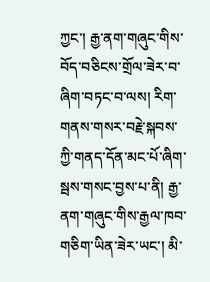ཀྱང་། རྒྱ་ནག་གཞུང་གིས་བོད་བཅིངས་གྲོལ་ཟེར་བ་ཞིག་བཏང་བ་ལས། རིག་གནས་གསར་བརྗེ་སྐབས་ཀྱི་གནད་དོན་མང་པོ་ཞིག་སྦས་གསང་བྱས་པ་ནི། རྒྱ་ནག་གཞུང་གིས་རྒྱལ་ཁབ་གཅིག་ཡིན་ཟེར་ཡང་། མི་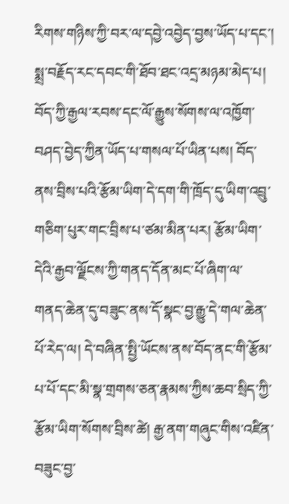རིགས་གཉིས་ཀྱི་བར་ལ་དབྱེ་འབྱེད་བྱས་ཡོད་པ་དང་། སྨྲ་བརྗོད་རང་དབང་གི་ཐོབ་ཐང་འདྲ་མཉམ་མེད་པ། བོད་ཀྱི་རྒྱལ་རབས་དང་ལོ་རྒྱུས་སོགས་ལ་འཁྱོག་བཤད་བྱེད་ཀྱིན་ཡོད་པ་གསལ་པོ་ཡིན་པས། བོད་ནས་བྲིས་པའི་རྩོམ་ཡིག་དེ་དག་གི་ཁྲོད་དུ་ཡིག་འབྲུ་གཅིག་པུར་གང་བྲིས་པ་ཙམ་མིན་པར། རྩོམ་ཡིག་དེའི་རྒྱབ་ལྗོངས་ཀྱི་གནད་དོན་མང་པོ་ཞིག་ལ་གནད་ཆེན་དུ་བཟུང་ནས་དོ་སྣང་བྱ་རྒྱུ་དེ་གལ་ཆེན་པོ་རེད་ལ། དེ་བཞིན་སྤྱི་ཡོངས་ནས་བོད་ནང་གི་རྩོམ་པ་པོ་དང་མི་སྣ་གྲགས་ཅན་རྣམས་ཀྱིས་ཆབ་སྲིད་ཀྱི་རྩོམ་ཡིག་སོགས་བྲིས་ཚེ། རྒྱ་ནག་གཞུང་གིས་འཛིན་བཟུང་བྱ་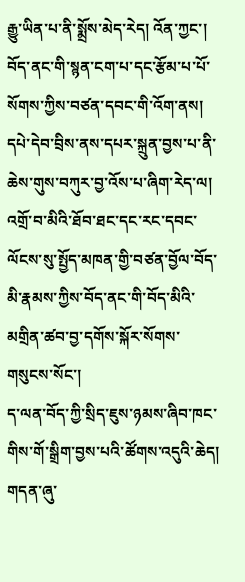རྒྱུ་ཡིན་པ་ནི་སྨྲོས་མེད་རེད། འོན་ཀྱང་། བོད་ནང་གི་སྙན་ངག་པ་དང་རྩོམ་པ་པོ་སོགས་ཀྱིས་བཙན་དབང་གི་འོག་ནས། དཔེ་དེབ་བྲིས་ནས་དཔར་སྐྲུན་བྱས་པ་ནི་ཆེས་གུས་བཀུར་བྱ་འོས་པ་ཞིག་རེད་ལ། འགྲོ་བ་མིའི་ཐོབ་ཐང་དང་རང་དབང་ལོངས་སུ་སྤྱོད་མཁན་གྱི་བཙན་བྱོལ་བོད་མི་རྣམས་ཀྱིས་བོད་ནང་གི་བོད་མིའི་མགྲིན་ཚབ་བྱ་དགོས་སྐོར་སོགས་གསུངས་སོང་།
ད་ལན་བོད་ཀྱི་སྲིད་ཇུས་ཉམས་ཞིབ་ཁང་གིས་གོ་སྒྲིག་བྱས་པའི་ཚོགས་འདུའི་ཆེད། གདན་ཞུ་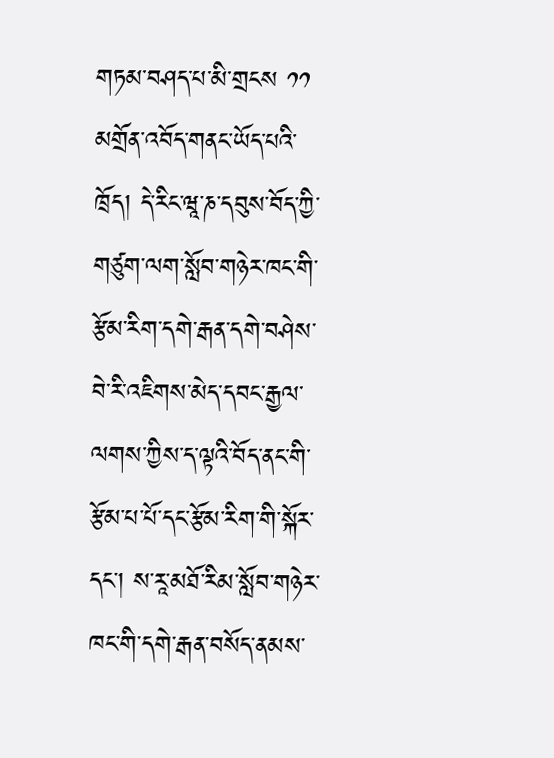གཏམ་བཤད་པ་མི་གྲངས ༡༡ མགྲོན་འབོད་གནང་ཡོད་པའི་ཁྲོད། དེ་རིང་ཝཱ་ཎ་དབུས་བོད་ཀྱི་གཙུག་ལག་སློབ་གཉེར་ཁང་གི་རྩོམ་རིག་དགེ་རྒན་དགེ་བཤེས་བེ་རི་འཇིགས་མེད་དབང་རྒྱལ་ལགས་ཀྱིས་ད་ལྟའི་བོད་ནང་གི་རྩོམ་པ་པོ་དང་རྩོམ་རིག་གི་སྐོར་དང་། ས་རཱ་མཐོ་རིམ་སློབ་གཉེར་ཁང་གི་དགེ་རྒན་བསོད་ནམས་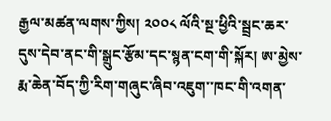རྒྱལ་མཚན་ལགས་ཀྱིས། ༢༠༠༨ ལོའི་སྔ་ཕྱིའི་སྦྲང་ཆར་དུས་དེབ་ནང་གི་སྒྲུང་རྩོམ་དང་སྙན་ངག་གི་སྐོར། ཨ་མྱེས་རྨ་ཆེན་བོད་ཀྱི་རིག་གཞུང་ཞིབ་འཇུག་་ཁང་གི་འགན་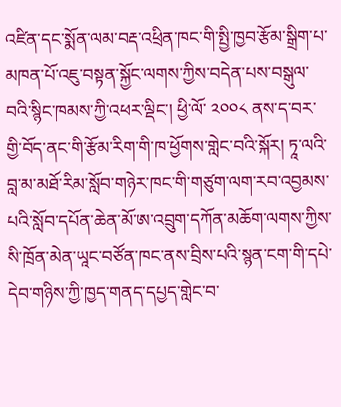འཛིན་དང་སྨོན་ལམ་བརྡ་འཕྲིན་ཁང་གི་སྤྱི་ཁྱབ་རྩོམ་སྒྲིག་པ་མཁན་པོ་འཇུ་བསྟན་སྐྱོང་ལགས་ཀྱིས་བདེན་པས་བསྒུལ་བའི་སྙིང་ཁམས་ཀྱི་འཕར་ལྡིང་། ཕྱི་ལོ་ ༢༠༠༨ ནས་ད་བར་གྱི་བོད་ནང་གི་རྩོམ་རིག་གི་ཁ་ཕྱོགས་གླེང་བའི་སྐོར། ཏཱ་ལའི་བླ་མ་མཐོ་རིམ་སློབ་གཉེར་ཁང་གི་གཙུག་ལག་རབ་འབྱམས་པའི་སློབ་དཔོན་ཆེན་མོ་ཨ་འབྲུག་དཀོན་མཆོག་ལགས་ཀྱིས་སི་ཁྲོན་མེན་ཡཱང་བཙོན་ཁང་ནས་བྲིས་པའི་སྙན་ངག་གི་དཔེ་དེབ་གཉིས་ཀྱི་ཁྱད་གནད་དཔྱད་གླེང་བ་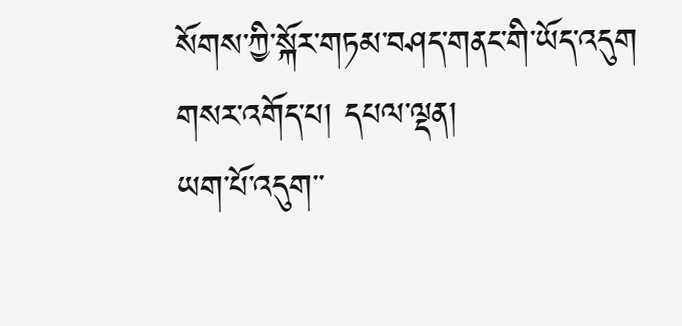སོགས་ཀྱི་སྐོར་གཏམ་བཤད་གནང་གི་ཡོད་འདུག
གསར་འགོད་པ། དཔལ་ལྡན།
ཡག་པོ་འདུག་་